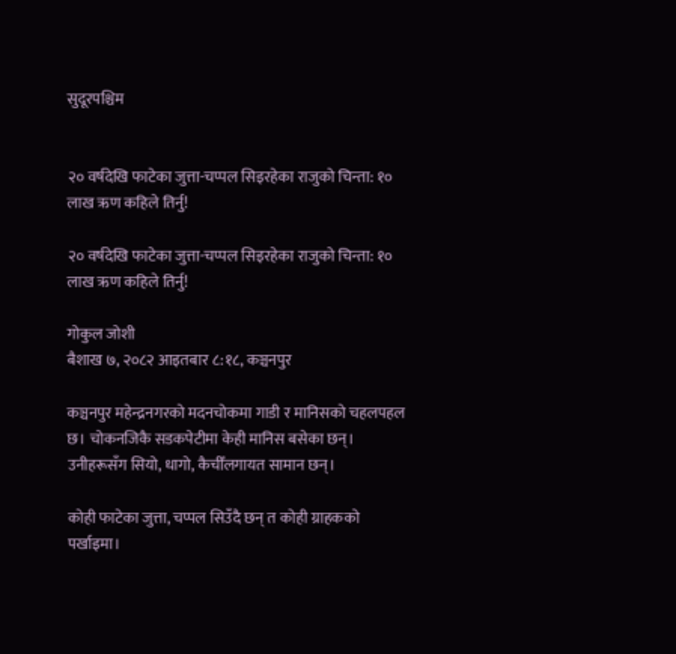सुदूरपश्चिम


२० वर्षदेखि फाटेका जुत्ता-चप्पल सिइरहेका राजुको चिन्ता: १० लाख ऋण कहिले तिर्नु!

२० वर्षदेखि फाटेका जुत्ता-चप्पल सिइरहेका राजुको चिन्ता: १० लाख ऋण कहिले तिर्नु!

गोकुल जोशी
बैशाख ७, २०८२ आइतबार ८:१८, कञ्चनपुर

कञ्चनपुर महेन्द्रनगरको मदनचोकमा गाडी र मानिसको चहलपहल छ। चोकनजिकै सडकपेटीमा केही मानिस बसेका छन्। उनीहरूसँग सियो, धागो, कैचीँलगायत सामान छन्।

कोही फाटेका जुत्ता, चप्पल सिउँदै छन् त कोही ग्राहकको पर्खाइमा।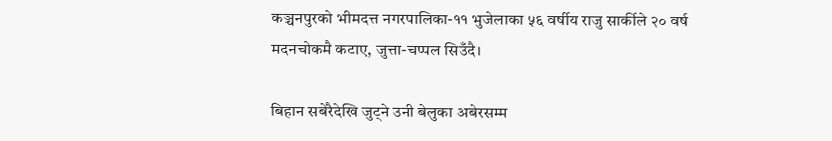कञ्चनपुरको भीमदत्त नगरपालिका-११ भुजेलाका ५६ वर्षीय राजु सार्कीले २० वर्ष मदनचोकमै कटाए, जुत्ता-चप्पल सिउँदै।

बिहान सबेरैदेखि जुट्ने उनी बेलुका अबेरसम्म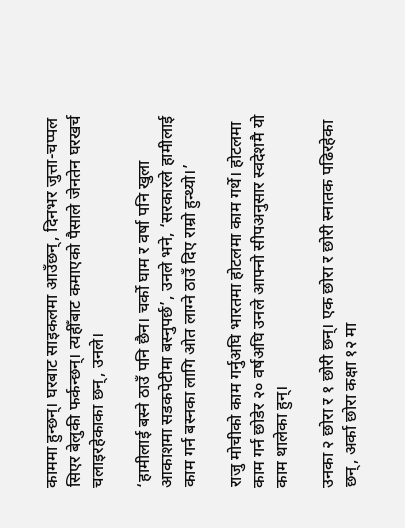काममा हुन्छन्। घरबाट साइकलमा आउँछन्, दिनभर जुत्ता-चप्पल सिएर बेलुकी फर्कन्छन्। त्यहीँबाट कमाएको पैसाले जेनतेन घरखर्च चलाइरहेकाका छन्, उनले।

‘हामीलाई बस्ने ठाउँ पनि छैन। चर्को घाम र वर्षा पनि खुला आकाशमा सडकपेटीमा बस्नुपर्छ’, उनले भने, ‘सरकारले हामीलाई काम गर्न बस्नका लागि ओत लाग्ने ठाउँ दिए राम्रो हुन्थ्यो।’

राजु मोचीको काम गर्नुअघि भारतमा होटलमा काम गर्थे। होटलमा काम गर्न छोडेर २० वर्षअघि उनले आफ्नो सीपअनुसार स्वदेशमै यो काम थालेका हुन्।

उनका २ छोरा र १ छोरी छन्। एक छोरा र छोरी स्नातक पढिरहेका छन्, अर्का छोरा कक्षा १२ मा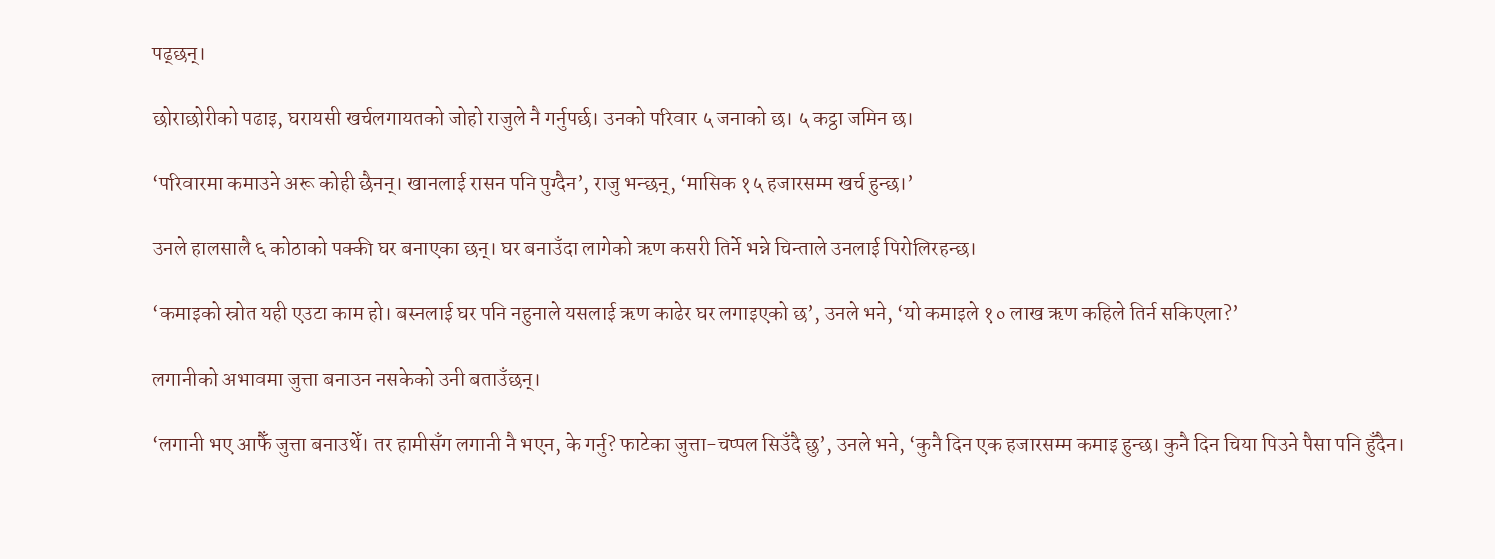पढ्छन्।

छोराछोरीको पढाइ, घरायसी खर्चलगायतको जोहो राजुले नै गर्नुपर्छ। उनको परिवार ५ जनाको छ। ५ कट्ठा जमिन छ।

‘परिवारमा कमाउने अरू कोही छैनन्। खानलाई रासन पनि पुग्दैन’, राजु भन्छन्, ‘मासिक १५ हजारसम्म खर्च हुन्छ।’

उनले हालसालै ६ कोठाको पक्की घर बनाएका छन्। घर बनाउँदा लागेको ऋण कसरी तिर्ने भन्ने चिन्ताले उनलाई पिरोलिरहन्छ।

‘कमाइको स्रोत यही एउटा काम हो। बस्नलाई घर पनि नहुनाले यसलाई ऋण काढेर घर लगाइएको छ’, उनले भने, ‘यो कमाइले १० लाख ऋण कहिले तिर्न सकिएला?’

लगानीको अभावमा जुत्ता बनाउन नसकेको उनी बताउँछन्।

‘लगानी भए आफैँ जुत्ता बनाउथेँ। तर हामीसँग लगानी नै भएन, के गर्नु? फाटेका जुत्ता-चप्पल सिउँदै छु’, उनले भने, ‘कुनै दिन एक हजारसम्म कमाइ हुन्छ। कुनै दिन चिया पिउने पैसा पनि हुँदैन।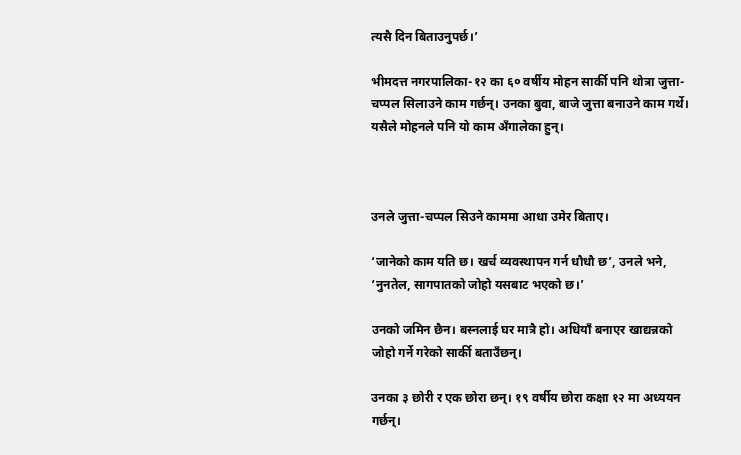त्यसै दिन बिताउनुपर्छ।’

भीमदत्त नगरपालिका-१२ का ६० वर्षीय मोहन सार्की पनि थोत्रा जुत्ता-चप्पल सिलाउने काम गर्छन्। उनका बुवा, बाजे जुत्ता बनाउने काम गर्थे। यसैले मोहनले पनि यो काम अँगालेका हुन्।



उनले जुत्ता-चप्पल सिउने काममा आधा उमेर बिताए।

‘जानेको काम यति छ। खर्च व्यवस्थापन गर्न धौधौ छ’, उनले भने, ‘नुनतेल, सागपातको जोहो यसबाट भएको छ।’

उनको जमिन छैन। बस्नलाई घर मात्रै हो। अधियाँ बनाएर खाद्यन्नको जोहो गर्ने गरेको सार्की बताउँछन्।

उनका ३ छोरी र एक छोरा छन्। १९ वर्षीय छोरा कक्षा १२ मा अध्ययन गर्छन्।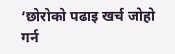‘छोरोको पढाइ खर्च जोहो गर्न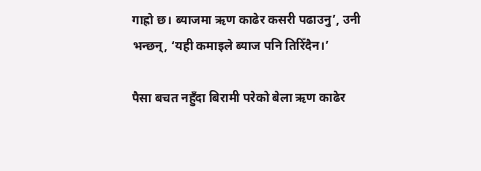गाह्रो छ। ब्याजमा ऋण काढेर कसरी पढाउनु’, उनी भन्छन्, ‘यही कमाइले ब्याज पनि तिरिँदैन।’

पैसा बचत नहुँदा बिरामी परेको बेला ऋण काढेर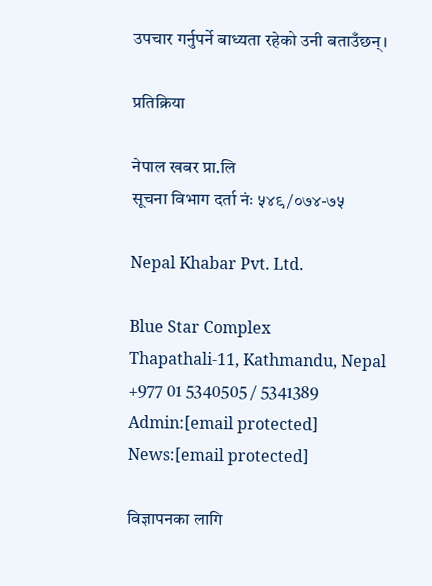उपचार गर्नुपर्ने बाध्यता रहेको उनी बताउँछन्।

प्रतिक्रिया

नेपाल खबर प्रा.लि
सूचना विभाग दर्ता नंः ५४९/०७४-७५

Nepal Khabar Pvt. Ltd.

Blue Star Complex
Thapathali-11, Kathmandu, Nepal
+977 01 5340505 / 5341389
Admin:[email protected]
News:[email protected]

विज्ञापनका लागि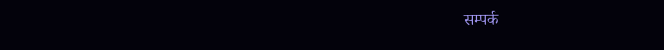सम्पर्क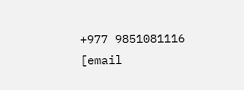+977 9851081116
[email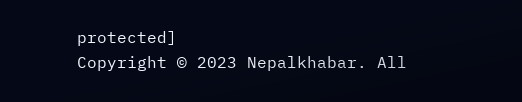protected]
Copyright © 2023 Nepalkhabar. All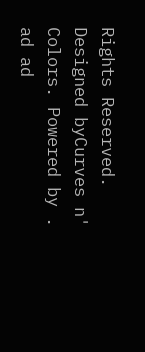Rights Reserved. Designed byCurves n' Colors. Powered by .
ad ad